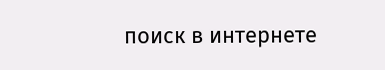поиск в интернете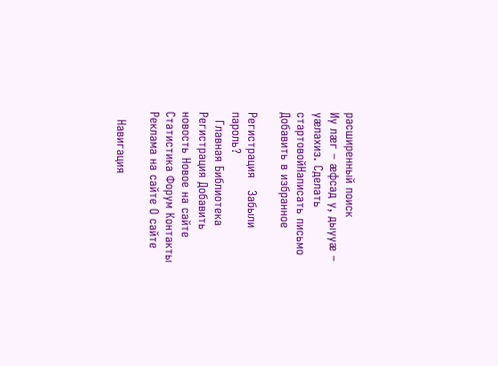расширенный поиск
Иу лæг – æфсад у, дыууæ – уæлахиз. Сделать стартовойНаписать письмо Добавить в избранное

Регистрация   Забыли пароль?
  Главная Библиотека Регистрация Добавить новость Новое на сайте Статистика Форум Контакты Реклама на сайте О сайте

  Навигация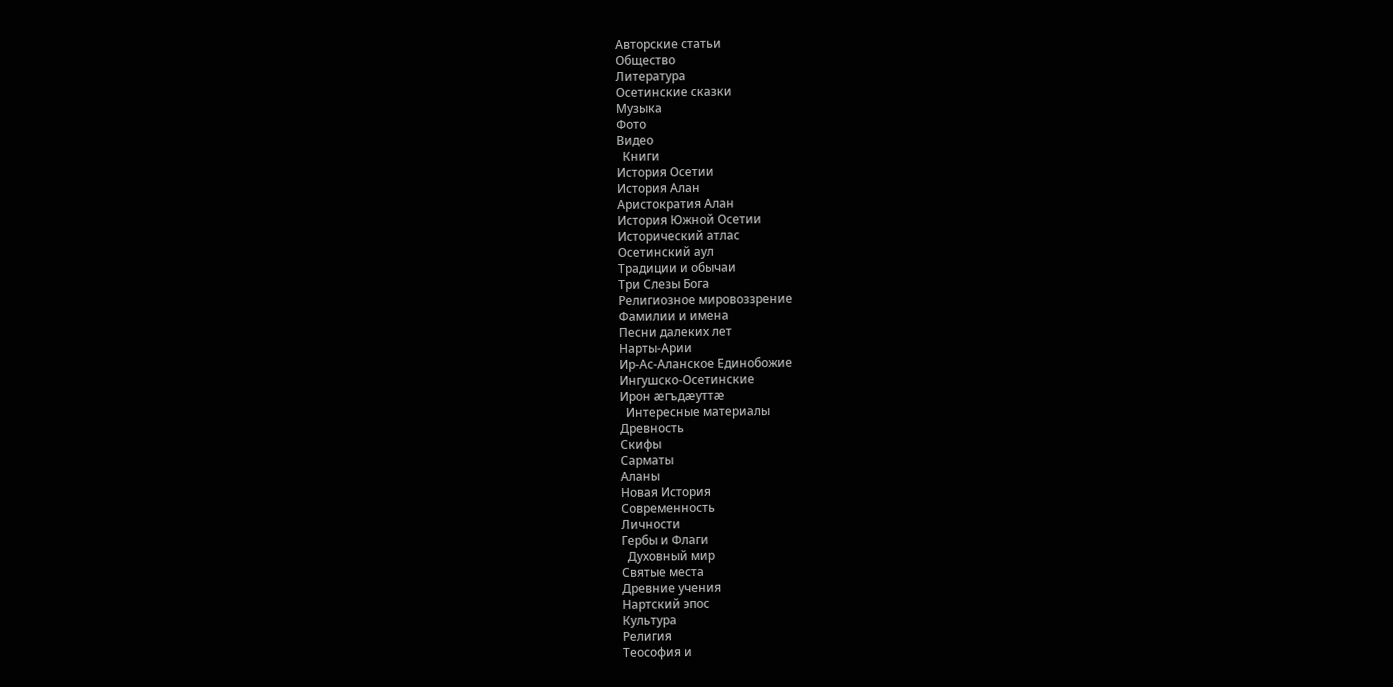Авторские статьи
Общество
Литература
Осетинские сказки
Музыка
Фото
Видео
  Книги
История Осетии
История Алан
Аристократия Алан
История Южной Осетии
Исторический атлас
Осетинский аул
Традиции и обычаи
Три Слезы Бога
Религиозное мировоззрение
Фамилии и имена
Песни далеких лет
Нарты-Арии
Ир-Ас-Аланское Единобожие
Ингушско-Осетинские
Ирон æгъдæуттæ
  Интересные материалы
Древность
Скифы
Сарматы
Аланы
Новая История
Современность
Личности
Гербы и Флаги
  Духовный мир
Святые места
Древние учения
Нартский эпос
Культура
Религия
Теософия и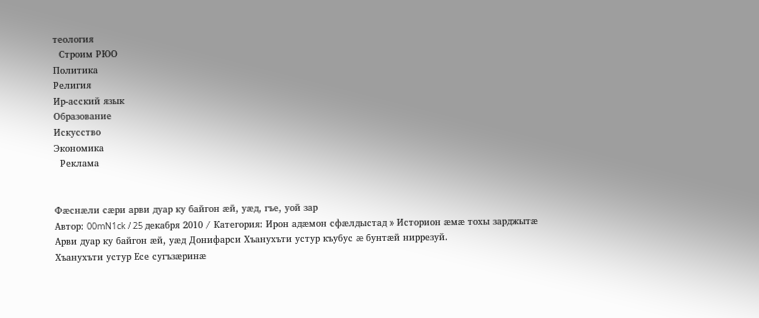теология
  Строим РЮО
Политика
Религия
Ир-асский язык
Образование
Искусство
Экономика
  Реклама


Фæснæли сæри арви дуар ку байгон æй, уæд, гъе, уой зар
Автор: 00mN1ck / 25 декабря 2010 / Категория: Ирон адæмон сфæлдыстад » Историон æмæ тохы зарджытæ
Арви дуар ку байгон æй, уæд Донифарси Хъанухъти устур къубус æ бунтæй ниррезуй.
Хъанухъти устур Есе сугъзæринæ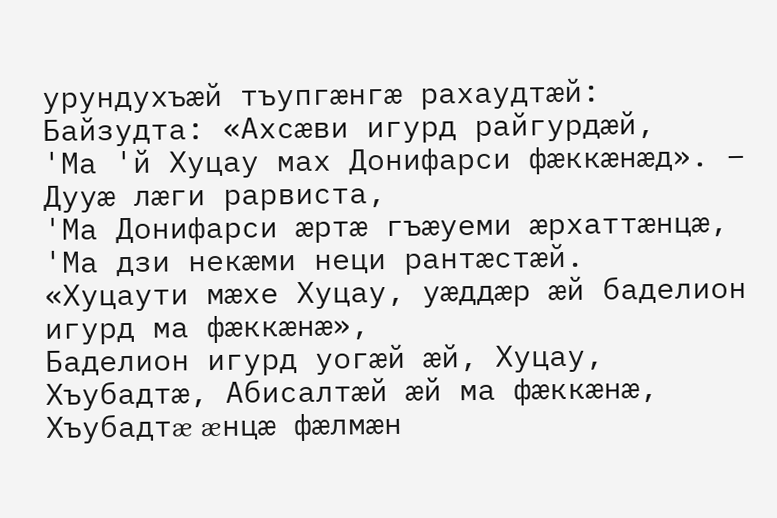урундухъæй тъупгæнгæ рахаудтæй:
Байзудта: «Ахсæви игурд райгурдæй,
'Ма 'й Хуцау мах Донифарси фæккæнæд». – Дууæ лæги рарвиста,
'Ма Донифарси æртæ гъæуеми æрхаттæнцæ,
'Ма дзи некæми неци рантæстæй.
«Хуцаути мæхе Хуцау, уæддæр æй баделион игурд ма фæккæнæ»,
Баделион игурд уогæй æй, Хуцау, Хъубадтæ, Абисалтæй æй ма фæккæнæ,
Хъубадтæ æнцæ фæлмæн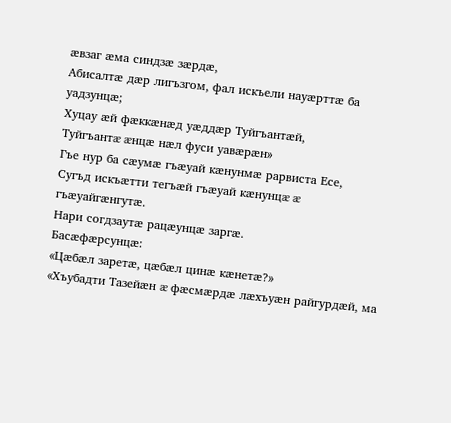æвзаг æма синдзæ зæрдæ,
Абисалтæ дæр лигъзгом, фал искъели науæрттæ ба уадзунцæ;
Хуцау æй фæккæнæд уæддæр Туйгъантæй,
Туйгъантæ æнцæ нæл фуси уавæрæн»
Гъе нур ба сæумæ гъæуай кæнунмæ рарвиста Есе,
Сугъд искъæтти тегъæй гъæуай кæнунцæ æ гъæуайгæнгутæ.
Нари согдзаутæ рацæунцæ заргæ.
Басæфæрсунцæ:
«Цæбæл заретæ, цæбæл цинæ кæнетæ?»
«Хъубадти Тазейæн æ фæсмæрдæ лæхъуæн райгурдæй, ма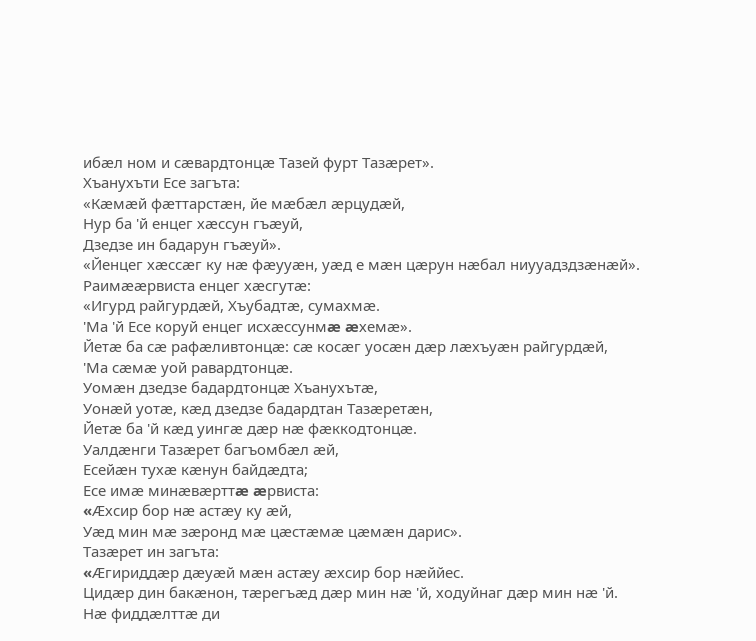ибæл ном и сæвардтонцæ Тазей фурт Тазæрет».
Хъанухъти Есе загъта:
«Кæмæй фæттарстæн, йе мæбæл æрцудæй,
Нур ба 'й енцег хæссун гъæуй,
Дзедзе ин бадарун гъæуй».
«Йенцег хæссæг ку нæ фæууæн, уæд е мæн цæрун нæбал ниууадздзæнæй».
Раимææрвиста енцег хæсгутæ:
«Игурд райгурдæй, Хъубадтæ, сумахмæ.
'Ма 'й Есе коруй енцег исхæссунмæ æхемæ».
Йетæ ба сæ рафæливтонцæ: сæ косæг уосæн дæр лæхъуæн райгурдæй,
'Ма сæмæ уой равардтонцæ.
Уомæн дзедзе бадардтонцæ Хъанухътæ,
Уонæй уотæ, кæд дзедзе бадардтан Тазæретæн,
Йетæ ба 'й кæд уингæ дæр нæ фæккодтонцæ.
Уалдæнги Тазæрет багъомбæл æй,
Есейæн тухæ кæнун байдæдта;
Есе имæ минæвæрттæ æрвиста:
«Æхсир бор нæ астæу ку æй,
Уæд мин мæ зæронд мæ цæстæмæ цæмæн дарис».
Тазæрет ин загъта:
«Æгириддæр дæуæй мæн астæу æхсир бор нæййес.
Цидæр дин бакæнон, тæрегъæд дæр мин нæ 'й, ходуйнаг дæр мин нæ 'й.
Нæ фиддæлттæ ди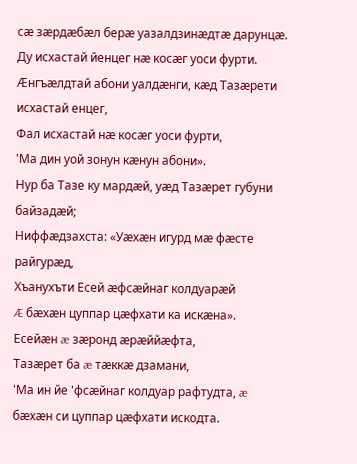сæ зæрдæбæл берæ уазалдзинæдтæ дарунцæ.
Ду исхастай йенцег нæ косæг уоси фурти.
Æнгъæлдтай абони уалдæнги, кæд Тазæрети исхастай енцег,
Фал исхастай нæ косæг уоси фурти,
'Ма дин уой зонун кæнун абони».
Нур ба Тазе ку мардæй, уæд Тазæрет губуни байзадæй;
Ниффæдзахста: «Уæхæн игурд мæ фæсте райгурæд,
Хъанухъти Есей æфсæйнаг колдуарæй
Æ бæхæн цуппар цæфхати ка искæна».
Есейæн æ зæронд æрæййæфта,
Тазæрет ба æ тæккæ дзамани,
'Ма ин йе 'фсæйнаг колдуар рафтудта, æ бæхæн си цуппар цæфхати искодта.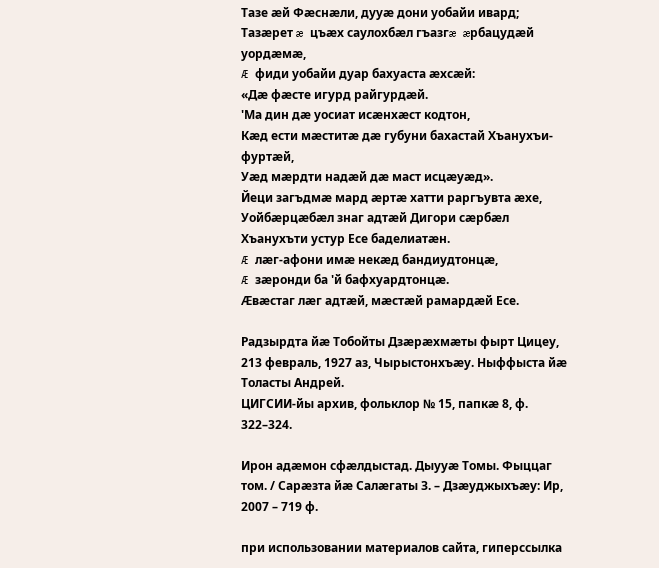Тазе æй Фæснæли, дууæ дони уобайи ивард;
Тазæрет æ цъæх саулохбæл гъазгæ æрбацудæй уордæмæ,
Æ фиди уобайи дуар бахуаста æхсæй:
«Дæ фæсте игурд райгурдæй.
'Ма дин дæ уосиат исæнхæст кодтон,
Кæд ести мæститæ дæ губуни бахастай Хъанухъи-фуртæй,
Уæд мæрдти надæй дæ маст исцæуæд».
Йеци загъдмæ мард æртæ хатти раргъувта æхе,
Уойбæрцæбæл знаг адтæй Дигори сæрбæл
Хъанухъти устур Есе баделиатæн.
Æ лæг-афони имæ некæд бандиудтонцæ,
Æ зæронди ба 'й бафхуардтонцæ.
Æвæстаг лæг адтæй, мæстæй рамардæй Есе.

Радзырдта йæ Тобойты Дзæрæхмæты фырт Цицеу, 213 февраль, 1927 аз, Чырыстонхъæу. Ныффыста йæ Толасты Андрей.
ЦИГСИИ-йы архив, фольклор № 15, папкæ 8, ф. 322–324.

Ирон адæмон сфæлдыстад. Дыууæ Томы. Фыццаг том. / Сарæзта йæ Салæгаты З. – Дзæуджыхъæу: Ир, 2007 – 719 ф.

при использовании материалов сайта, гиперссылка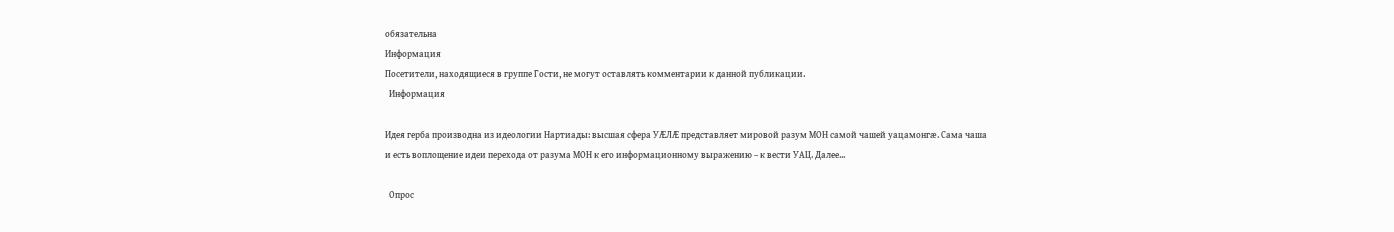обязательна
Информация
Посетители, находящиеся в группе Гости, не могут оставлять комментарии к данной публикации.
  Информация

Идея герба производна из идеологии Нартиады: высшая сфера УÆЛÆ представляет мировой разум МОН самой чашей уацамонгæ. Сама чаша и есть воплощение идеи перехода от разума МОН к его информационному выражению – к вести УАЦ. Далее...

  Опрос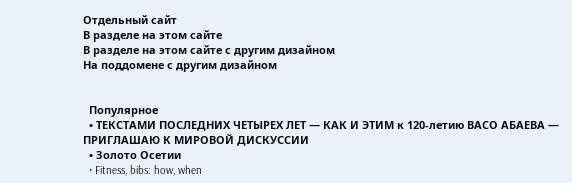Отдельный сайт
В разделе на этом сайте
В разделе на этом сайте с другим дизайном
На поддомене с другим дизайном


  Популярное
  • ТЕКСТАМИ ПОСЛЕДНИХ ЧЕТЫРЕХ ЛЕТ — КАК И ЭТИМ к 120-летию ВАСО АБАЕВА — ПРИГЛАШАЮ К МИРОВОЙ ДИСКУССИИ
  • Золото Осетии
  • Fitness, bibs: how, when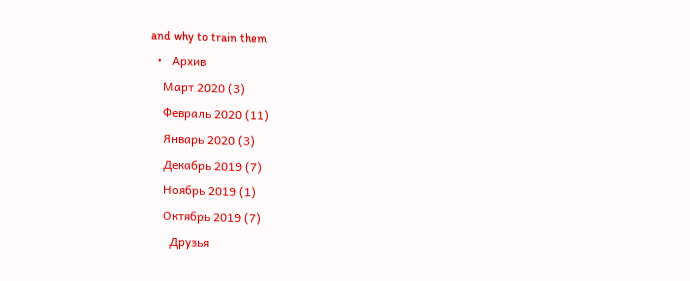and why to train them
  •   Архив
    Март 2020 (3)
    Февраль 2020 (11)
    Январь 2020 (3)
    Декабрь 2019 (7)
    Ноябрь 2019 (1)
    Октябрь 2019 (7)
      Друзья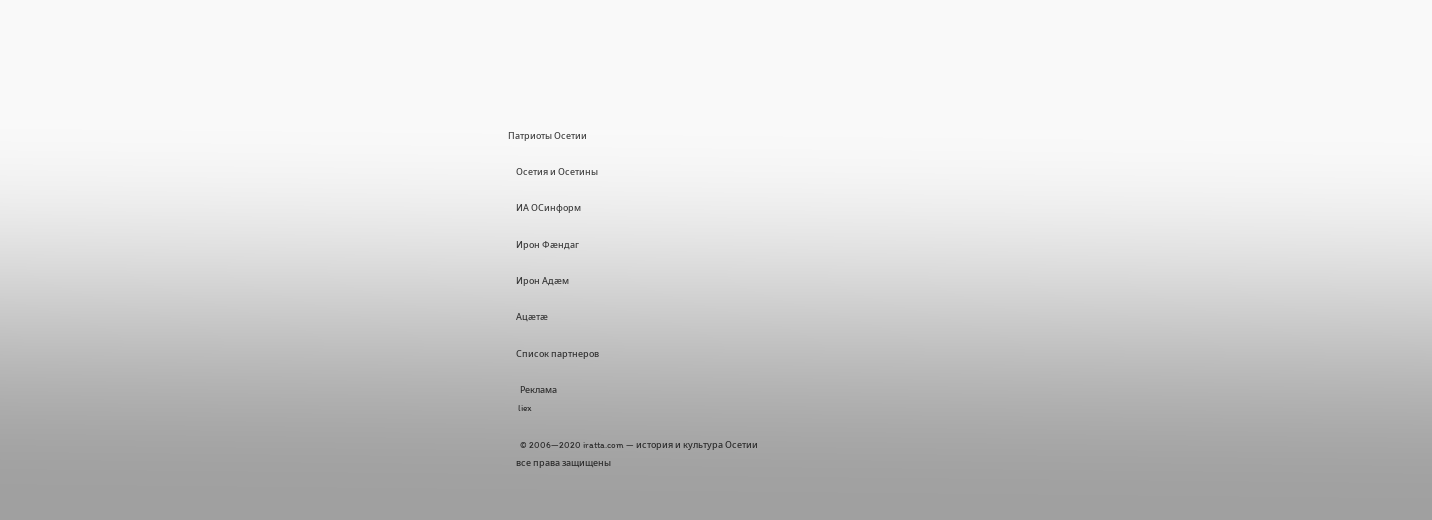Патриоты Осетии

    Осетия и Осетины

    ИА ОСинформ

    Ирон Фæндаг

    Ирон Адæм

    Ацæтæ

    Список партнеров

      Реклама
     liex

      © 2006—2020 iratta.com — история и культура Осетии
    все права защищены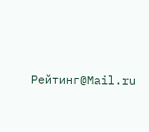Рейтинг@Mail.ru